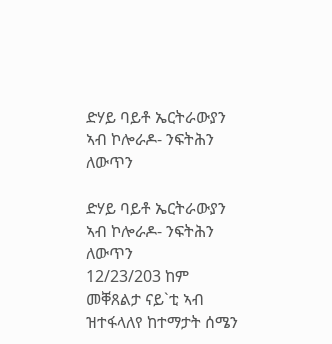ድሃይ ባይቶ ኤርትራውያን ኣብ ኮሎራዶ- ንፍትሕን ለውጥን

ድሃይ ባይቶ ኤርትራውያን ኣብ ኮሎራዶ- ንፍትሕን ለውጥን                                                                                                                         12/23/203 ከም መቐጸልታ ናይ`ቲ ኣብ ዝተፋላለየ ከተማታት ሰሜን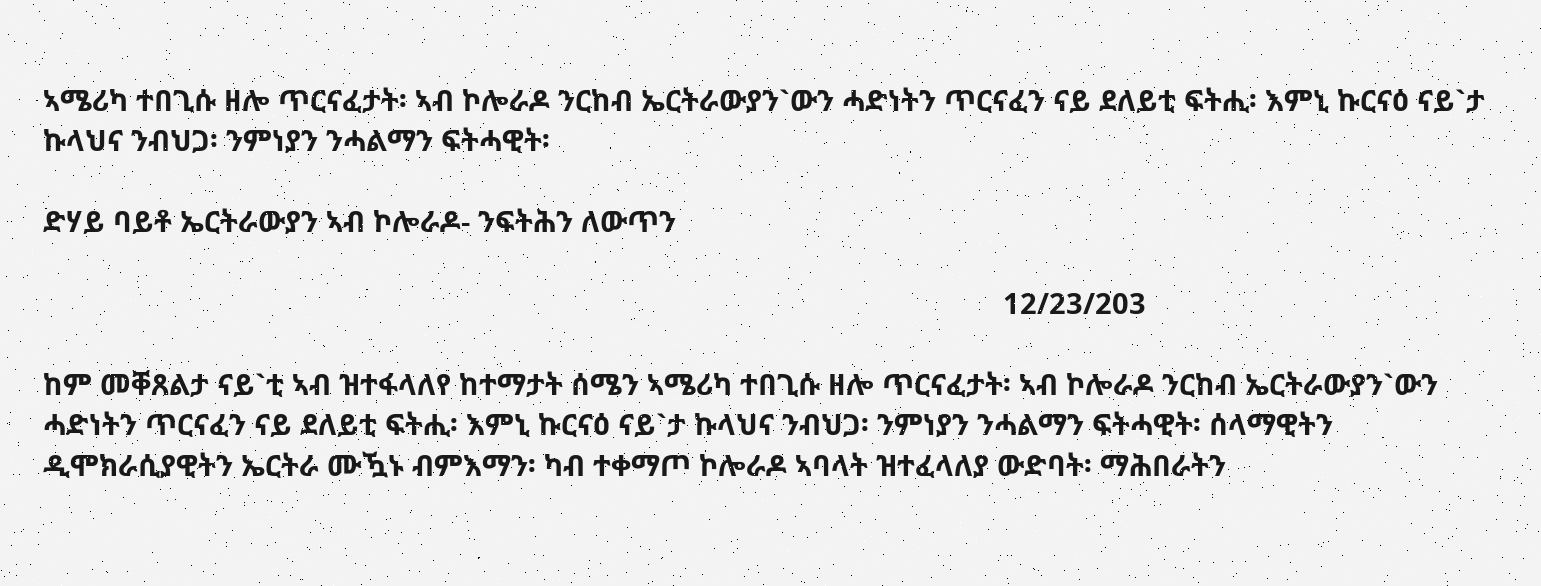ኣሜሪካ ተበጊሱ ዘሎ ጥርናፈታት፡ ኣብ ኮሎራዶ ንርከብ ኤርትራውያን`ውን ሓድነትን ጥርናፈን ናይ ደለይቲ ፍትሒ፡ እምኒ ኩርናዕ ናይ`ታ ኩላህና ንብህጋ፡ ንምነያን ንሓልማን ፍትሓዊት፡

ድሃይ ባይቶ ኤርትራውያን ኣብ ኮሎራዶ- ንፍትሕን ለውጥን

                                                                                                                        12/23/203

ከም መቐጸልታ ናይ`ቲ ኣብ ዝተፋላለየ ከተማታት ሰሜን ኣሜሪካ ተበጊሱ ዘሎ ጥርናፈታት፡ ኣብ ኮሎራዶ ንርከብ ኤርትራውያን`ውን ሓድነትን ጥርናፈን ናይ ደለይቲ ፍትሒ፡ እምኒ ኩርናዕ ናይ`ታ ኩላህና ንብህጋ፡ ንምነያን ንሓልማን ፍትሓዊት፡ ሰላማዊትን ዲሞክራሲያዊትን ኤርትራ ሙዃኑ ብምእማን፡ ካብ ተቀማጦ ኮሎራዶ ኣባላት ዝተፈላለያ ውድባት፡ ማሕበራትን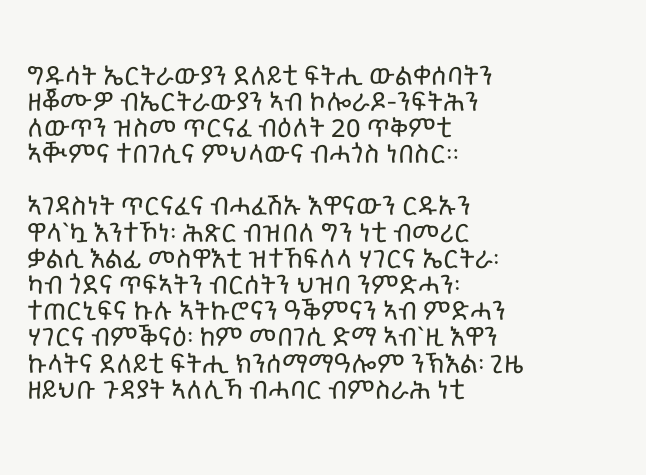ግዱሳት ኤርትራውያን ደለይቲ ፍትሒ ውልቀሰባትን ዘቖሙዎ ብኤርትራውያን ኣብ ኮሎራዶ-ንፍትሕን ለውጥን ዝስመ ጥርናፈ ብዕለት 20 ጥቅምቲ ኣቚምና ተበገሲና ምህላውና ብሓጎስ ነበስር።

ኣገዳስነት ጥርናፈና ብሓፈሽኡ እዋናውን ርዱኡን ዋላ`ኳ እንተኾነ፡ ሕጽር ብዝበለ ግን ነቲ ብመሪር ቃልሲ እልፊ መስዋእቲ ዝተኸፍለላ ሃገርና ኤርትራ፡  ካብ ጎደና ጥፍኣትን ብርሰትን ህዝባ ንምድሓን፡ ተጠርኒፍና ኩሉ ኣትኩሮናን ዓቕምናን ኣብ ምድሓን ሃገርና ብምቕናዕ፡ ከም መበገሲ ድማ ኣብ`ዚ እዋን ኩላትና ደለይቲ ፍትሒ ክንሰማማዓሎም ንኽእል፡ ጊዜ ዘይህቡ ጉዳያት ኣለሊኻ ብሓባር ብምስራሕ ነቲ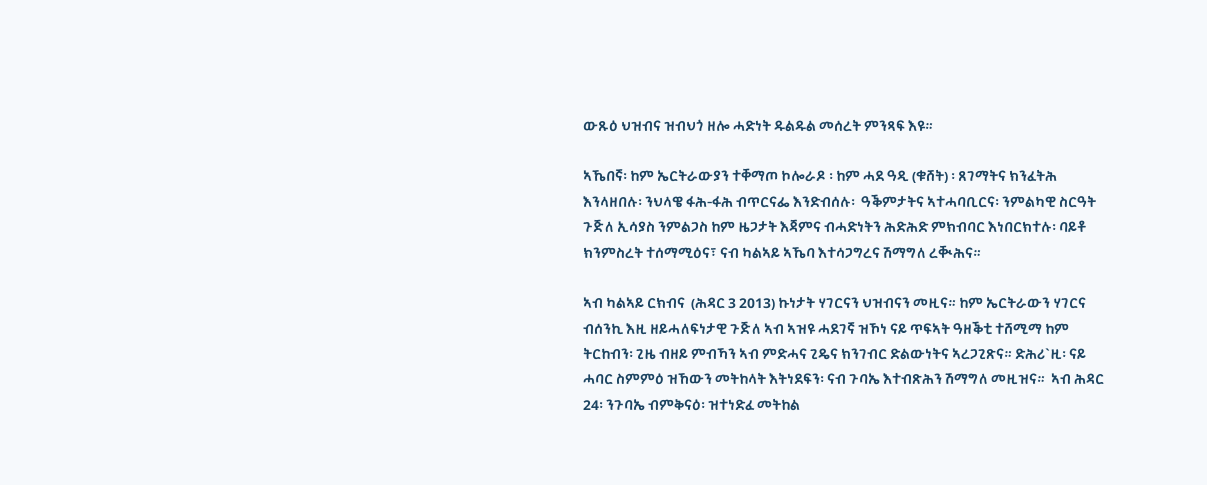ውጹዕ ህዝብና ዝብህጎ ዘሎ ሓድነት ዱልዱል መሰረት ምንጻፍ እዩ።

ኣኼበኛ፡ ከም ኤርትራውያን ተቐማጦ ኮሎራዶ ፡ ከም ሓደ ዓዲ (ቁሸት) ፡ ጸገማትና ክንፈትሕ እንላዘበሉ፡ ንህላዌ ፋሕ-ፋሕ ብጥርናፌ እንድብሰሉ፡  ዓቕምታትና ኣተሓባቢርና፡ ንምልካዊ ስርዓት ጉጅለ ኢሳያስ ንምልጋስ ከም ዜጋታት እጃምና ብሓድነትን ሕድሕድ ምክብባር እነበርክተሉ፡ ባይቶ ክንምስረት ተሰማሚዕና፣ ናብ ካልኣይ ኣኼባ እተሳጋግረና ሽማግለ ረቚሕና።

ኣብ ካልኣይ ርክብና  (ሕዳር 3 2013) ኩነታት ሃገርናን ህዝብናን መዚና። ከም ኤርትራውን ሃገርና  ብሰንኪ እዚ ዘይሓለፍነታዊ ጉጅለ ኣብ ኣዝዩ ሓደገኛ ዝኾነ ናይ ጥፍኣት ዓዘቕቲ ተሸሚማ ከም ትርከብን፡ ጊዜ ብዘይ ምብኻን ኣብ ምድሓና ጊዴና ክንገብር ድልውነትና ኣረጋጊጽና። ድሕሪ`ዚ፡ ናይ ሓባር ስምምዕ ዝኸውን መትከላት እትነደፍን፡ ናብ ጉባኤ እተብጽሕን ሽማግለ መዚዝና።  ኣብ ሕዳር 24፡ ንጉባኤ ብምቅናዕ፡ ዝተነድፈ መትከል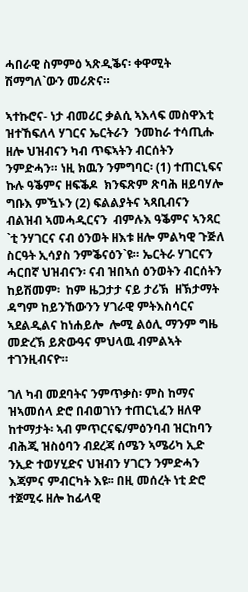ሓበራዊ ስምምዕ ኣጽዲቕና፡ ቀዋሚት ሽማግለ`ውን መሪጽና።

ኣተኩሮና- ነታ ብመሪር ቃልሲ ኣእላፍ መስዋእቲ ዝተኸፍለላ ሃገርና ኤርትራን  ንመከራ ተሳጢሑ ዘሎ ህዝብናን ካብ ጥፍኣትን ብርሰትን ንምድሓን። ነዚ ክዉን ንምግባር፡ (1) ተጠርኒፍና ኩሉ ዓቕምና ዘፍቕዶ  ክንፍጽም ጽባሕ ዘይባሃሎ ግቡእ ምዃኑን (2) ፍልልያትና ኣጻቢብናን ብልዝብ ኣመሓዲርናን  ብምሉእ ዓቕምና ኣንጻር `ቲ ንሃገርና ናብ ዕንወት ዘእቱ ዘሎ ምልካዊ ጉጅለ ስርዓት ኢሳያስ ንምቕናዕን`ዩ። ኤርትራ ሃገርናን ሓርበኛ ህዝብናን፡ ናብ ዝበኣሰ ዕንወትን ብርሰትን ከይሽመም፡  ከም ዜጋታታ ናይ ታሪኽ  ዘኽታማት ዳግም ከይንኸውንን ሃገራዊ ምትእስሳርና ኣደልዲልና ከነሐይሎ  ሎሚ ልዕሊ ማንም ግዜ መድረኽ ይጽውዓና ምህላዉ ብምልኣት ተገንዚብናዮ።

ገለ ካብ መደባትና ንምጥቃስ፡ ምስ ከማና ዝኣመሰላ ድሮ በብወገነን ተጠርኒፈን ዘለዋ ከተማታት፡ ኣብ ምጥርናፍ/ምዕንባብ ዝርከባን ብሕጂ ዝስዕባን ብደረጃ ሰሜን ኣሜሪካ ኢድ ንኢድ ተወሃሂድና ህዝብን ሃገርን ንምድሓን እጃምና ምብርካት እዩ፡፡ በዚ መሰረት ነቲ ድሮ ተጀሚሩ ዘሎ ከፊላዊ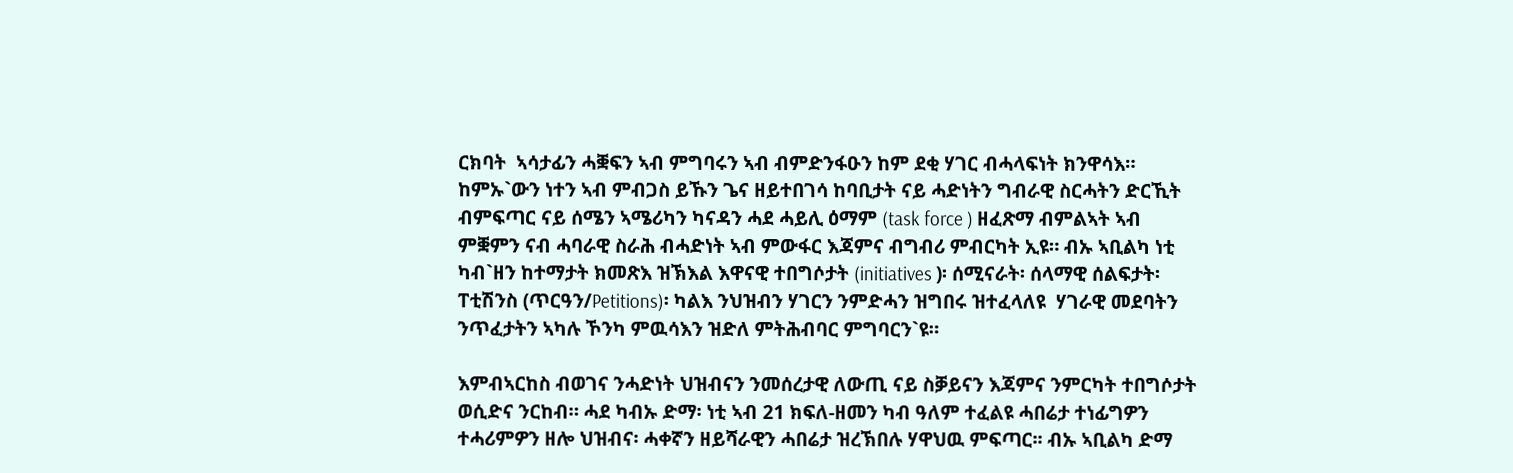ርክባት  ኣሳታፊን ሓቛፍን ኣብ ምግባሩን ኣብ ብምድንፋዑን ከም ደቂ ሃገር ብሓላፍነት ክንዋሳእ። ከምኡ`ውን ነተን ኣብ ምብጋስ ይኹን ጌና ዘይተበገሳ ከባቢታት ናይ ሓድነትን ግብራዊ ስርሓትን ድርኺት ብምፍጣር ናይ ሰሜን ኣሜሪካን ካናዳን ሓደ ሓይሊ ዕማም (task force ) ዘፈጽማ ብምልኣት ኣብ ምቛምን ናብ ሓባራዊ ስራሕ ብሓድነት ኣብ ምውፋር እጃምና ብግብሪ ምብርካት ኢዩ። ብኡ ኣቢልካ ነቲ ካብ`ዘን ከተማታት ክመጽእ ዝኽእል እዋናዊ ተበግሶታት (initiatives )፡ ሰሚናራት፡ ሰላማዊ ሰልፍታት፡ ፐቲሽንስ (ጥርዓን/Petitions)፡ ካልእ ንህዝብን ሃገርን ንምድሓን ዝግበሩ ዝተፈላለዩ  ሃገራዊ መደባትን ንጥፈታትን ኣካሉ ኾንካ ምዉሳእን ዝድለ ምትሕብባር ምግባርን`ዩ።

እምብኣርከስ ብወገና ንሓድነት ህዝብናን ንመሰረታዊ ለውጢ ናይ ስቓይናን እጃምና ንምርካት ተበግሶታት ወሲድና ንርከብ። ሓደ ካብኡ ድማ፡ ነቲ ኣብ 21 ክፍለ-ዘመን ካብ ዓለም ተፈልዩ ሓበሬታ ተነፊግዎን ተሓሪምዎን ዘሎ ህዝብና፡ ሓቀኛን ዘይሻራዊን ሓበሬታ ዝረኽበሉ ሃዋህዉ ምፍጣር፡፡ ብኡ ኣቢልካ ድማ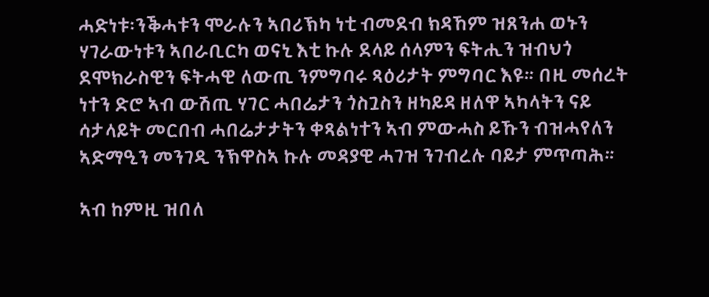ሓድነቱ፡ንቕሓቱን ሞራሉን ኣበሪኽካ ነቲ ብመደብ ክዳኸም ዝጸንሐ ወኑን ሃገራውነቱን ኣበራቢርካ ወናኒ እቲ ኩሉ ደላይ ሰላምን ፍትሒን ዝብህጎ ደሞክራስዊን ፍትሓዊ ለውጢ ንምግባሩ ጻዕሪታት ምግባር እዩ። በዚ መሰረት ነተን ድሮ ኣብ ውሽጢ ሃገር ሓበሬታን ጎስጓስን ዘካይዳ ዘለዋ ኣካላትን ናይ ሳታላይት መርበብ ሓበሬታታትን ቀጻልነተን ኣብ ምውሓስ ይኹን ብዝሓየለን ኣድማዒን መንገዲ ንኽዋስኣ ኩሉ መዳያዊ ሓገዝ ንገብረሉ ባይታ ምጥጣሕ።

ኣብ ከምዚ ዝበለ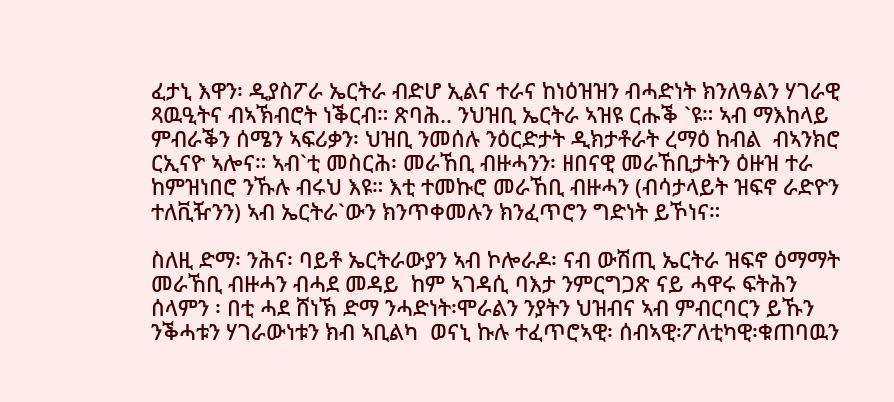ፈታኒ እዋን፡ ዲያስፖራ ኤርትራ ብድሆ ኢልና ተራና ከነዕዝዝን ብሓድነት ክንለዓልን ሃገራዊ ጻዉዒትና ብኣኽብሮት ነቕርብ። ጽባሕ.. ንህዝቢ ኤርትራ ኣዝዩ ርሑቕ `ዩ። ኣብ ማእከላይ ምብራቕን ሰሜን ኣፍሪቃን፡ ህዝቢ ንመሰሉ ንዕርድታት ዲክታቶራት ረማዕ ከብል  ብኣንክሮ ርኢናዮ ኣሎና። ኣብ`ቲ መስርሕ፡ መራኸቢ ብዙሓንን፡ ዘበናዊ መራኸቢታትን ዕዙዝ ተራ ከምዝነበሮ ንኹሉ ብሩህ እዩ። እቲ ተመኩሮ መራኸቢ ብዙሓን (ብሳታላይት ዝፍኖ ራድዮን ተለቪዥንን) ኣብ ኤርትራ`ውን ክንጥቀመሉን ክንፈጥሮን ግድነት ይኾነና።

ስለዚ ድማ፡ ንሕና፡ ባይቶ ኤርትራውያን ኣብ ኮሎራዶ፡ ናብ ውሽጢ ኤርትራ ዝፍኖ ዕማማት መራኸቢ ብዙሓን ብሓደ መዳይ  ከም ኣገዳሲ ባእታ ንምርግጋጽ ናይ ሓዋሩ ፍትሕን ሰላምን ፡ በቲ ሓደ ሸነኽ ድማ ንሓድነት፡ሞራልን ንያትን ህዝብና ኣብ ምብርባርን ይኹን ንቕሓቱን ሃገራውነቱን ክብ ኣቢልካ  ወናኒ ኩሉ ተፈጥሮኣዊ፡ ሰብኣዊ፡ፖለቲካዊ፡ቁጠባዉን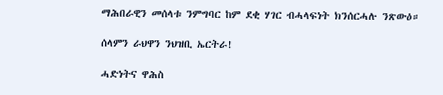ማሕበራዊን መሰላቱ ንምግባር ከም ደቂ ሃገር ብሓላፍነት ክንሰርሓሉ ንጽውዕ።

ሰላምን ራህዋን ንህዝቢ ኤርትራ!

ሓድነትና ዋሕስ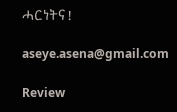ሓርነትና !

aseye.asena@gmail.com

Review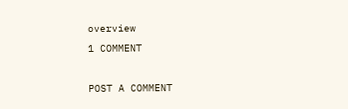overview
1 COMMENT

POST A COMMENT